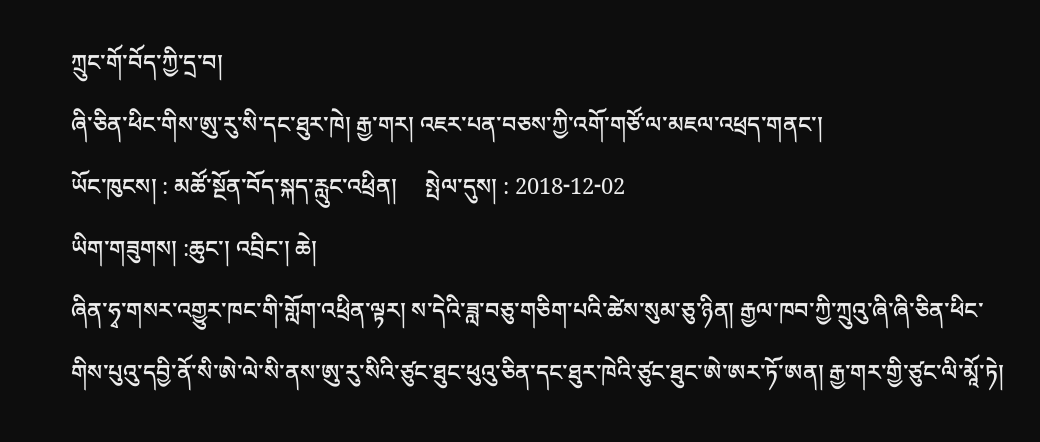ཀྲུང་གོ་བོད་ཀྱི་དྲ་བ།
ཞི་ཅིན་ཕིང་གིས་ཨུ་རུ་སི་དང་ཐུར་ཁེ། རྒྱ་གར། འཇར་པན་བཅས་ཀྱི་འགོ་གཙོ་ལ་མཇལ་འཕྲད་གནང་།
ཡོང་ཁུངས། : མཚོ་སྔོན་བོད་སྐད་རླུང་འཕྲིན།     སྤེལ་དུས། : 2018-12-02
ཡིག་གཟུགས། :ཆུང་། འབྲིང་། ཆེ།
ཞིན་ཧྭ་གསར་འགྱུར་ཁང་གི་གློག་འཕྲིན་ལྟར། ས་དེའི་ཟླ་བཅུ་གཅིག་པའི་ཚེས་སུམ་ཅུ་ཉིན། རྒྱལ་ཁབ་ཀྱི་ཀྲུའུ་ཞི་ཞི་ཅིན་ཕིང་གིས་པུའུ་དབྱི་ནོ་སི་ཨེ་ལེ་སི་ནས་ཨུ་རུ་སིའི་ཙུང་ཐུང་ཕུའུ་ཅིན་དང་ཐུར་ཁེའི་ཙུང་ཐུང་ཨེ་ཨར་ཏོ་ཨན། རྒྱ་གར་གྱི་ཙུང་ལི་མཱོ་ཏེ།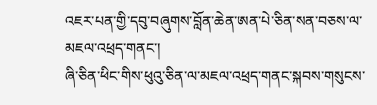འཇར་པན་གྱི་དབུ་བཞུགས་བློན་ཆེན་ཨན་པེ་ཅིན་སན་བཅས་ལ་མཇལ་འཕྲད་གནང་།
ཞི་ཅིན་ཕིང་གིས་ཕུའུ་ཅིན་ལ་མཇལ་འཕྲད་གནང་སྐབས་གསུངས་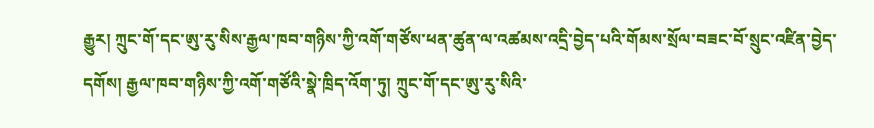རྒྱུར། ཀྲུང་གོ་དང་ཨུ་རུ་སིས་རྒྱལ་ཁབ་གཉིས་ཀྱི་འགོ་གཙོས་ཕན་ཚུན་ལ་འཚམས་འདྲི་བྱེད་པའི་གོམས་སྲོལ་བཟང་བོ་སྲུང་འཛིན་བྱེད་དགོས། རྒྱལ་ཁབ་གཉིས་ཀྱི་འགོ་གཙོའི་སྣེ་ཁྲིད་འོག་ཏུ། ཀྲུང་གོ་དང་ཨུ་རུ་སིའི་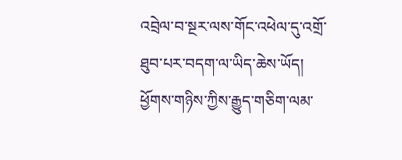འབྲེལ་བ་སྔར་ལས་གོང་འཕེལ་དུ་འགྲོ་ཐུབ་པར་བདག་ལ་ཡིད་ཆེས་ཡོད། ཕྱོགས་གཉིས་ཀྱིས་རྒྱུད་གཅིག་ལམ་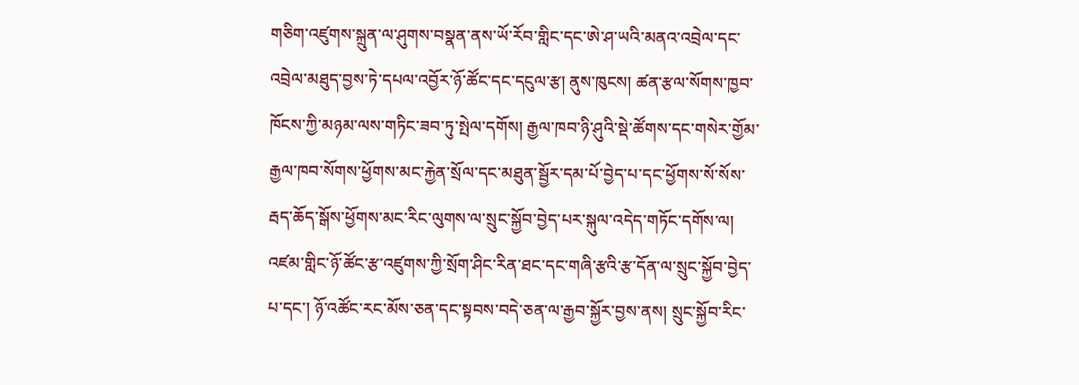གཅིག་འཛུགས་སྐྲུན་ལ་ཤུགས་བསྣན་ནས་ཡོ་རོབ་གླིང་དང་ཨེ་ཤ་ཡའི་མནའ་འབྲེལ་དང་འབྲེལ་མཐུད་བྱས་ཏེ་དཔལ་འབྱོར་ཉོ་ཚོང་དང་དངུལ་རྩ། ནུས་ཁུངས། ཚན་རྩལ་སོགས་ཁྱབ་ཁོངས་ཀྱི་མཉམ་ལས་གཏིང་ཟབ་ཏུ་སྤེལ་དགོས། རྒྱལ་ཁབ་ཉི་ཤུའི་སྡེ་ཚོགས་དང་གསེར་གྱོམ་རྒྱལ་ཁབ་སོགས་ཕྱོགས་མང་རྐྱེན་སྲོལ་དང་མཐུན་སྦྱོར་དམ་པོ་བྱེད་པ་དང་ཕྱོགས་སོ་སོས་རྦད་ཆོད་སྒོས་ཕྱོགས་མང་རིང་ལུགས་ལ་སྲུང་སྐྱོབ་བྱེད་པར་སྐུལ་འདེད་གཏོང་དགོས་ལ། འཛམ་གླིང་ཉོ་ཚོང་རྩ་འཛུགས་ཀྱི་སྲོག་ཤིང་རིན་ཐང་དང་གཞི་རྩའི་རྩ་དོན་ལ་སྲུང་སྐྱོབ་བྱེད་པ་དང་། ཉོ་འཚོང་རང་མོས་ཅན་དང་སྟབས་བདེ་ཅན་ལ་རྒྱབ་སྐྱོར་བྱས་ནས། སྲུང་སྐྱོབ་རིང་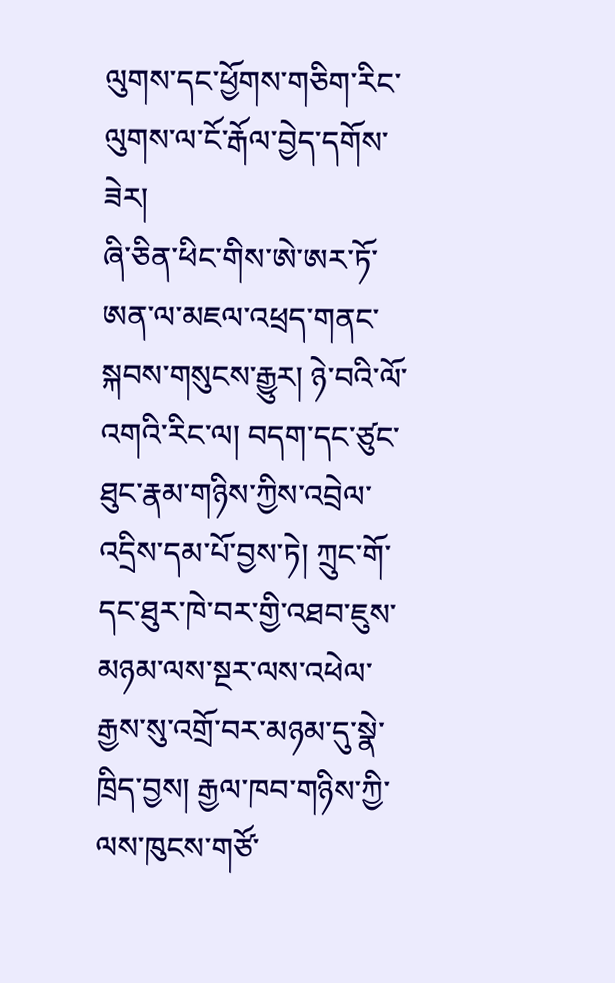ལུགས་དང་ཕྱོགས་གཅིག་རིང་ལུགས་ལ་ངོ་རྒོལ་བྱེད་དགོས་ཟེར།
ཞི་ཅིན་ཕིང་གིས་ཨེ་ཨར་ཏོ་ཨན་ལ་མཇལ་འཕྲད་གནང་སྐབས་གསུངས་རྒྱུར། ཉེ་བའི་ལོ་འགའི་རིང་ལ། བདག་དང་ཙུང་ཐུང་རྣམ་གཉིས་ཀྱིས་འབྲེལ་འདྲིས་དམ་པོ་བྱས་ཏེ། ཀྲུང་གོ་དང་ཐུར་ཁེ་བར་གྱི་འཐབ་ཇུས་མཉམ་ལས་སྔར་ལས་འཕེལ་རྒྱས་སུ་འགྲོ་བར་མཉམ་དུ་སྣེ་ཁྲིད་བྱས། རྒྱལ་ཁབ་གཉིས་ཀྱི་ལས་ཁུངས་གཙོ་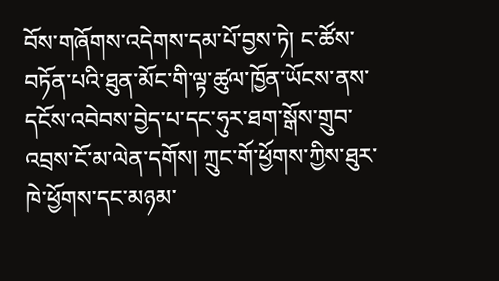བོས་གཞོགས་འདེགས་དམ་པོ་བྱས་ཏེ། ང་ཚོས་བཏོན་པའི་ཐུན་མོང་གི་ལྟ་ཚུལ་ཁྱོན་ཡོངས་ནས་དངོས་འབེབས་བྱེད་པ་དང་ཧུར་ཐག་སྒོས་གྲུབ་འབྲས་ངོ་མ་ལེན་དགོས། ཀྲུང་གོ་ཕྱོགས་ཀྱིས་ཐུར་ཁེ་ཕྱོགས་དང་མཉམ་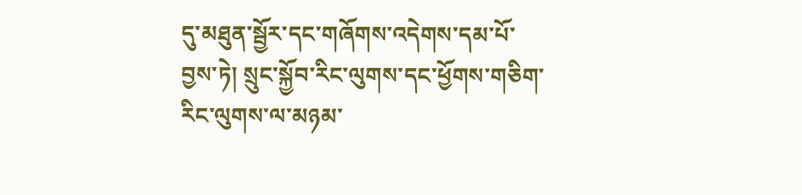དུ་མཐུན་སྦྱོར་དང་གཞོགས་འདེགས་དམ་པོ་བྱས་ཏེ། སྲུང་སྐྱོབ་རིང་ལུགས་དང་ཕྱོགས་གཅིག་རིང་ལུགས་ལ་མཉམ་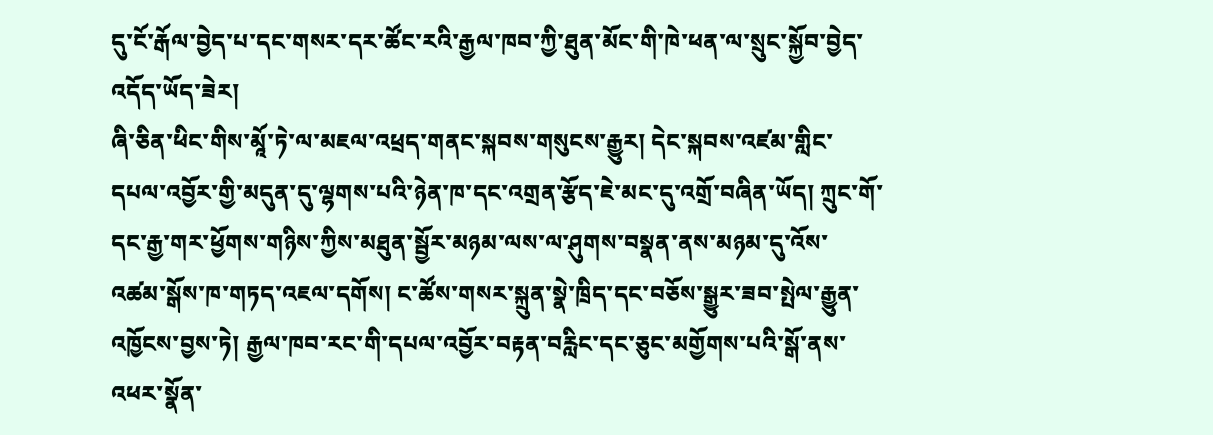དུ་ངོ་རྒོལ་བྱེད་པ་དང་གསར་དར་ཚོང་རའི་རྒྱལ་ཁབ་ཀྱི་ཐུན་མོང་གི་ཁེ་ཕན་ལ་སྲུང་སྐྱོབ་བྱེད་འདོད་ཡོད་ཟེར།
ཞི་ཅིན་ཕིང་གིས་མཱོ་ཏེ་ལ་མཇལ་འཕྲད་གནང་སྐབས་གསུངས་རྒྱུར། དེང་སྐབས་འཛམ་གླིང་དཔལ་འབྱོར་གྱི་མདུན་དུ་ལྷགས་པའི་ཉེན་ཁ་དང་འགྲན་རྩོད་ཇེ་མང་དུ་འགྲོ་བཞིན་ཡོད། ཀྲུང་གོ་དང་རྒྱ་གར་ཕྱོགས་གཉིས་ཀྱིས་མཐུན་སྦྱོར་མཉམ་ལས་ལ་ཤུགས་བསྣན་ནས་མཉམ་དུ་འོས་འཚམ་སྒོས་ཁ་གཏད་འཇལ་དགོས། ང་ཚོས་གསར་སྐྲུན་སྣེ་ཁྲིད་དང་བཅོས་སྒྱུར་ཟབ་སྤེལ་རྒྱུན་འཁྱོངས་བྱས་ཏེ། རྒྱལ་ཁབ་རང་གི་དཔལ་འབྱོར་བརྟན་བརླིང་དང་ཅུང་མགྱོགས་པའི་སྒོ་ནས་འཕར་སྣོན་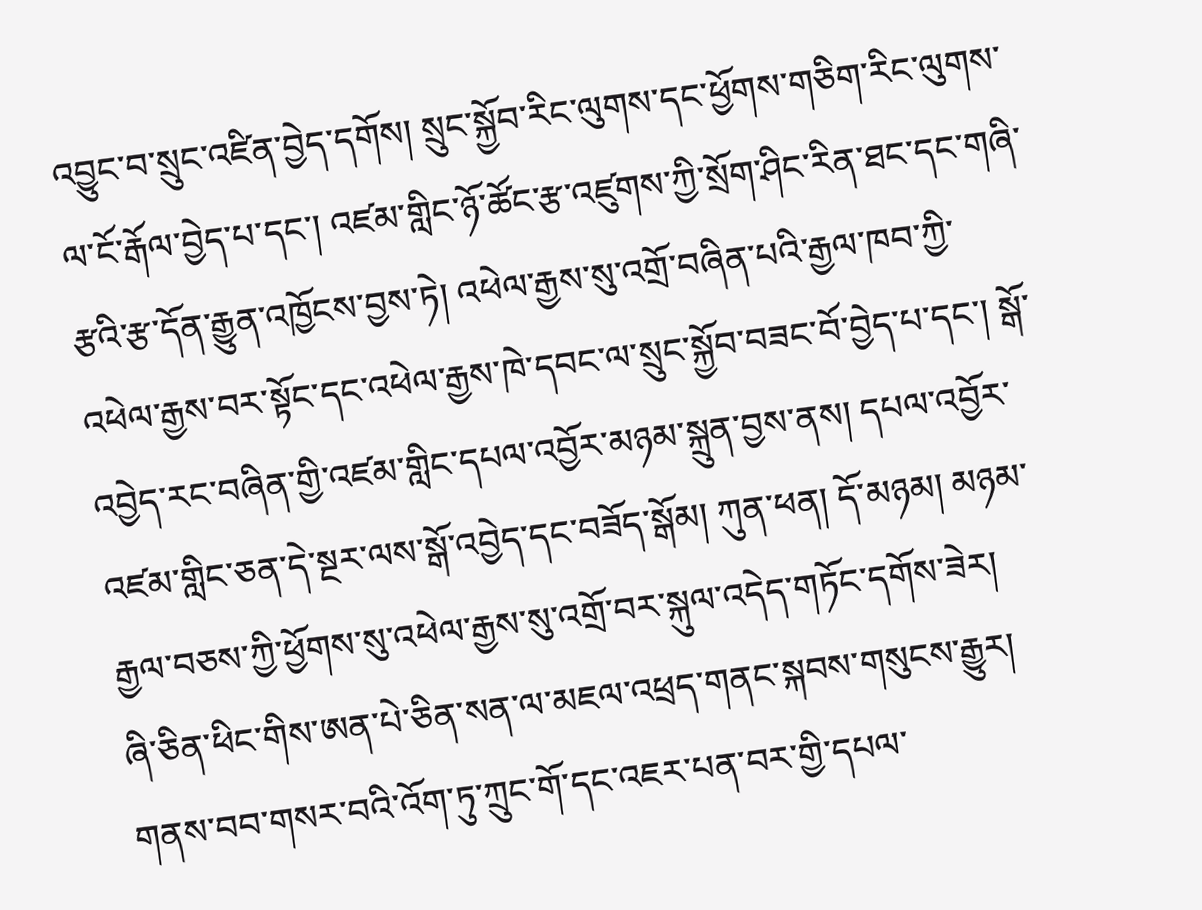འབྱུང་བ་སྲུང་འཛིན་བྱེད་དགོས། སྲུང་སྐྱོབ་རིང་ལུགས་དང་ཕྱོགས་གཅིག་རིང་ལུགས་ལ་ངོ་རྒོལ་བྱེད་པ་དང་། འཛམ་གླིང་ཉོ་ཚོང་རྩ་འཛུགས་ཀྱི་སྲོག་ཤིང་རིན་ཐང་དང་གཞི་རྩའི་རྩ་དོན་རྒྱུན་འཁྱོངས་བྱས་ཏེ། འཕེལ་རྒྱས་སུ་འགྲོ་བཞིན་པའི་རྒྱལ་ཁབ་ཀྱི་འཕེལ་རྒྱས་བར་སྟོང་དང་འཕེལ་རྒྱས་ཁེ་དབང་ལ་སྲུང་སྐྱོབ་བཟང་བོ་བྱེད་པ་དང་། སྒོ་འབྱེད་རང་བཞིན་གྱི་འཛམ་གླིང་དཔལ་འབྱོར་མཉམ་སྐྲུན་བྱས་ནས། དཔལ་འབྱོར་འཛམ་གླིང་ཅན་དེ་སྔར་ལས་སྒོ་འབྱེད་དང་བཟོད་སྒོམ། ཀུན་ཕན། དོ་མཉམ། མཉམ་རྒྱལ་བཅས་ཀྱི་ཕྱོགས་སུ་འཕེལ་རྒྱས་སུ་འགྲོ་བར་སྐུལ་འདེད་གཏོང་དགོས་ཟེར།
ཞི་ཅིན་ཕིང་གིས་ཨན་པེ་ཅིན་སན་ལ་མཇལ་འཕྲད་གནང་སྐབས་གསུངས་རྒྱུར། གནས་བབ་གསར་བའི་འོག་ཏུ་ཀྲུང་གོ་དང་འཇར་པན་བར་གྱི་དཔལ་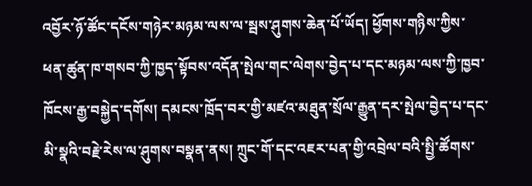འབྱོར་ཉོ་ཚོང་དངོས་གཉེར་མཉམ་ལས་ལ་སྦས་ཤུགས་ཆེན་པོ་ཡོད། ཕྱོགས་གཉིས་ཀྱིས་ཕན་ཚུན་ཁ་གསབ་ཀྱི་ཁྱད་སྟོབས་འདོན་སྤེལ་གང་ལེགས་བྱེད་པ་དང་མཉམ་ལས་ཀྱི་ཁྱབ་ཁོངས་རྒྱ་བསྐྱེད་དགོས། དམངས་ཁྲོད་བར་གྱི་མཛའ་མཐུན་སྲོལ་རྒྱུན་དར་སྤེལ་བྱེད་པ་དང་མི་སྣའི་བརྗེ་རེས་ལ་ཤུགས་བསྣན་ནས། ཀྲུང་གོ་དང་འཇར་པན་གྱི་འབྲེལ་བའི་སྤྱི་ཚོགས་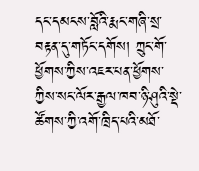དང་དམངས་བློའི་རྨང་གཞི་སྲ་བརྟན་དུ་གཏོང་དགོས། ཀྲུང་གོ་ཕྱོགས་ཀྱིས་འཇར་པན་ཕྱོགས་ཀྱིས་སང་ལོར་རྒྱལ་ཁབ་ཉི་ཤུའི་སྡེ་ཚོགས་ཀྱི་འགོ་ཁྲིད་པའི་མཐོ་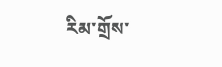རིམ་གྲོས་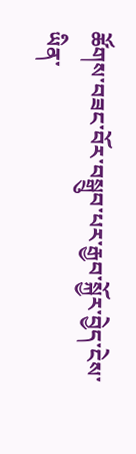ཚོགས་བཟང་བོར་བསྒྲུབ་པར་རྒྱབ་སྐྱོར་བྱེད་ངེས་ཡིན་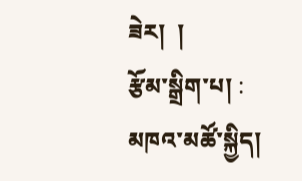ཟེར།  །
རྩོམ་སྒྲིག་པ། : མཁའ་མཚོ་སྐྱིད།